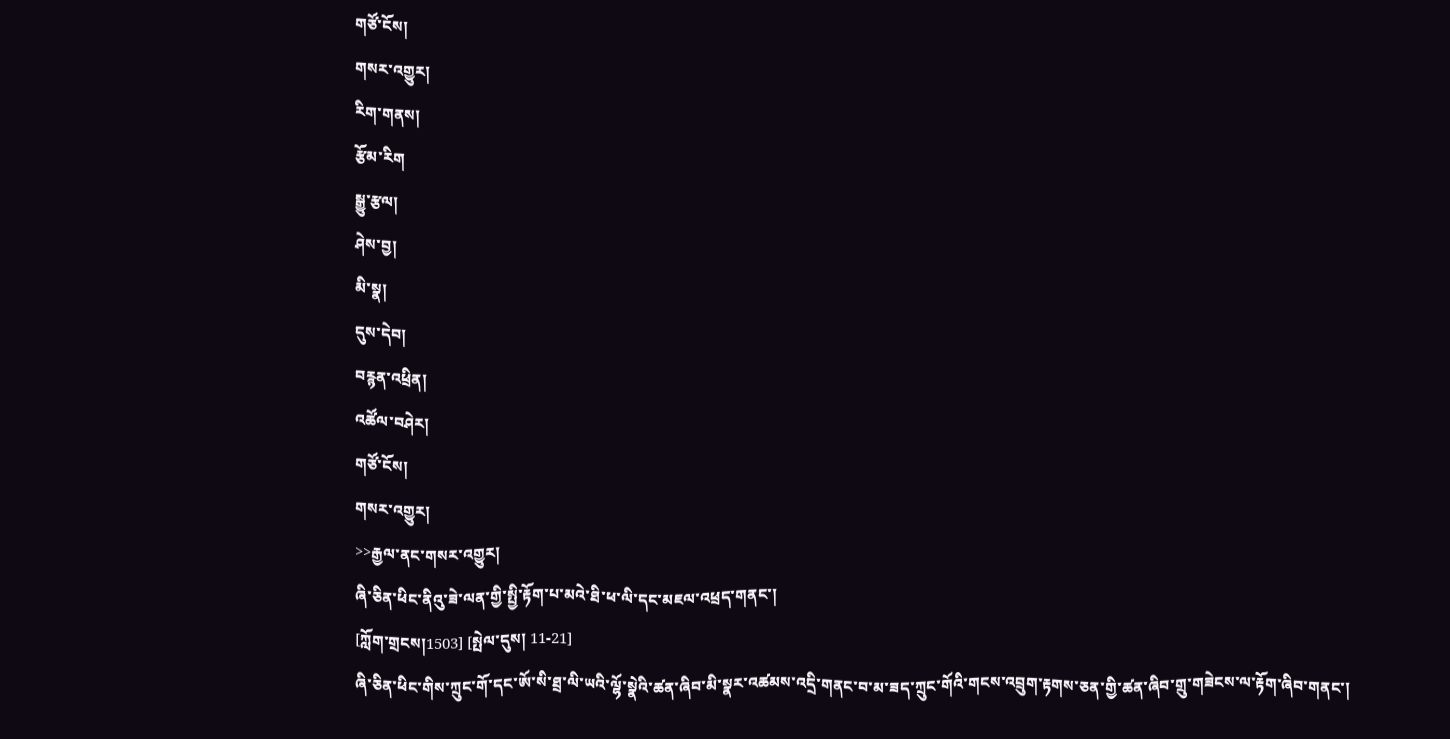གཙོ་ངོས།
གསར་འགྱུར།
རིག་གནས།
རྩོམ་རིག
སྒྱུ་རྩལ།
ཤེས་བྱ།
མི་སྣ།
དུས་དེབ།
བརྙན་འཕྲིན།
འཚོལ་བཤེར།
གཙོ་ངོས།
གསར་འགྱུར།
>>རྒྱལ་ནང་གསར་འགྱུར།
ཞི་ཅིན་ཕིང་ནིའུ་ཟེ་ལན་གྱི་སྤྱི་རྟོག་པ་མའེ་ཐི་ཕ་ལི་དང་མཇལ་འཕྲད་གནང་།
[ཀློག་གྲངས།1503] [སྤེལ་དུས། 11-21]
ཞི་ཅིན་ཕིང་གིས་ཀྲུང་གོ་དང་ཨོ་སི་ཐྲ་ལི་ཡའི་ལྷོ་སྣེའི་ཚན་ཞིབ་མི་སྣར་འཚམས་འདྲི་གནང་བ་མ་ཟད་ཀྲུང་གོའི་གངས་འབྲུག་རྟགས་ཅན་གྱི་ཚན་ཞིབ་གྲུ་གཟེངས་ལ་རྟོག་ཞིབ་གནང་།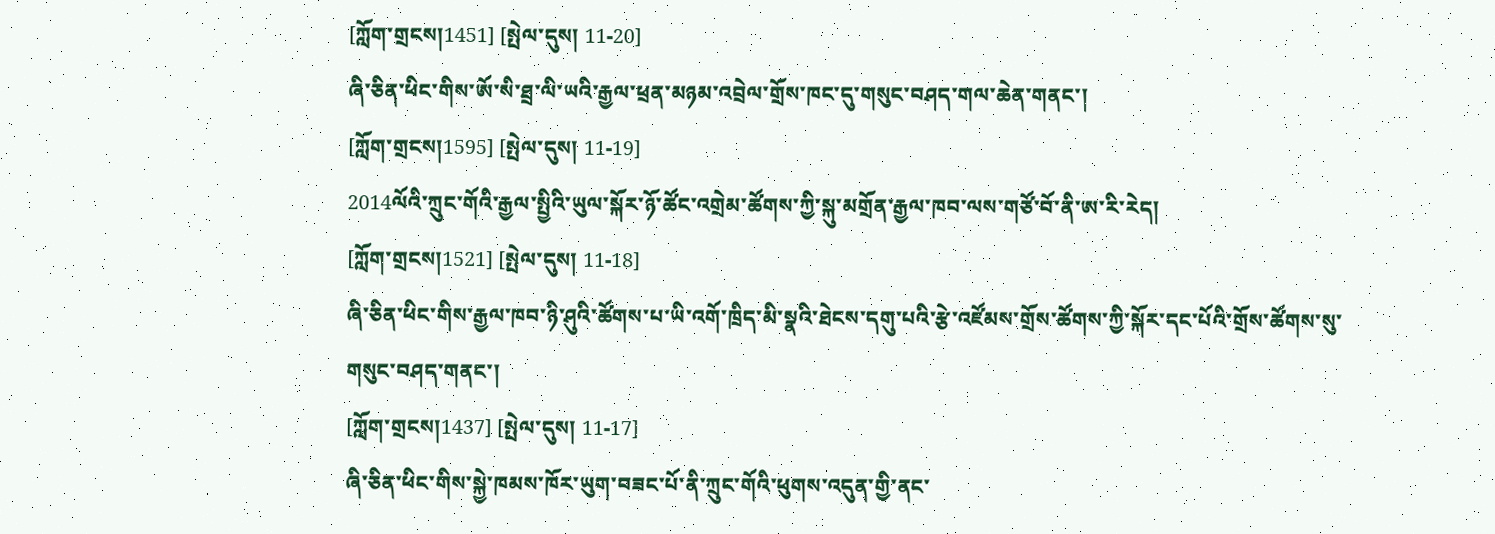[ཀློག་གྲངས།1451] [སྤེལ་དུས། 11-20]
ཞི་ཅིན་ཕིང་གིས་ཨོ་སི་ཐྲ་ལི་ཡའི་རྒྱལ་ཕྲན་མཉམ་འབྲེལ་གྲོས་ཁང་དུ་གསུང་བཤད་གལ་ཆེན་གནང་།
[ཀློག་གྲངས།1595] [སྤེལ་དུས། 11-19]
2014ལོའི་ཀྲུང་གོའི་རྒྱལ་སྤྱིའི་ཡུལ་སྐོར་ཉོ་ཚོང་འགྲེམ་ཚོགས་ཀྱི་སྐུ་མགྲོན་རྒྱལ་ཁབ་ལས་གཙོ་བོ་ནི་ཨ་རི་རེད།
[ཀློག་གྲངས།1521] [སྤེལ་དུས། 11-18]
ཞི་ཅིན་ཕིང་གིས་རྒྱལ་ཁབ་ཉི་ཤུའི་ཚོགས་པ་ཡི་འགོ་ཁྲིད་མི་སྣའི་ཐེངས་དགུ་པའི་རྩེ་འཛོམས་གྲོས་ཚོགས་ཀྱི་སྐོར་དང་པོའི་གྲོས་ཚོགས་སུ་གསུང་བཤད་གནང་།
[ཀློག་གྲངས།1437] [སྤེལ་དུས། 11-17]
ཞི་ཅིན་ཕིང་གིས་སྐྱེ་ཁམས་ཁོར་ཡུག་བཟང་པོ་ནི་ཀྲུང་གོའི་ཕུགས་འདུན་གྱི་ནང་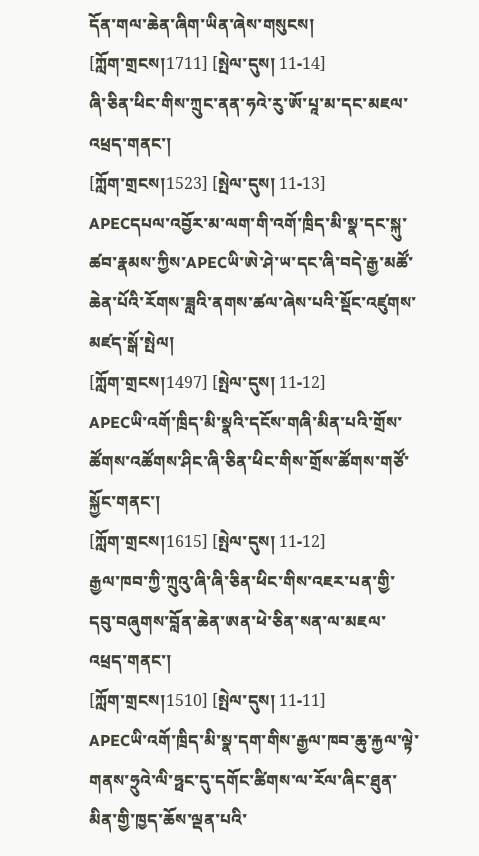དོན་གལ་ཆེན་ཞིག་ཡིན་ཞེས་གསུངས།
[ཀློག་གྲངས།1711] [སྤེལ་དུས། 11-14]
ཞི་ཅིན་ཕིང་གིས་ཀྲུང་ནན་ཧའེ་རུ་ཨོ་པཱ་མ་དང་མཇལ་འཕྲད་གནང་།
[ཀློག་གྲངས།1523] [སྤེལ་དུས། 11-13]
APECདཔལ་འབྱོར་མ་ལག་གི་འགོ་ཁྲིད་མི་སྣ་དང་སྐུ་ཚབ་རྣམས་ཀྱིས་APECཡི་ཨེ་ཤེ་ཡ་དང་ཞི་བདེ་རྒྱ་མཚོ་ཆེན་པོའི་རོགས་ཟླའི་ནགས་ཚལ་ཞེས་པའི་སྡོང་འཛུགས་མཛད་སྒོ་སྤེལ།
[ཀློག་གྲངས།1497] [སྤེལ་དུས། 11-12]
APECཡི་འགོ་ཁྲིད་མི་སྣའི་དངོས་གཞི་མིན་པའི་གྲོས་ཚོགས་འཚོགས་ཤིང་ཞི་ཅིན་ཕིང་གིས་གྲོས་ཚོགས་གཙོ་སྐྱོང་གནང་།
[ཀློག་གྲངས།1615] [སྤེལ་དུས། 11-12]
རྒྱལ་ཁབ་ཀྱི་ཀྲུའུ་ཞི་ཞི་ཅིན་ཕིང་གིས་འཇར་པན་གྱི་དབུ་བཞུགས་བློན་ཆེན་ཨན་ཕེ་ཅིན་སན་ལ་མཇལ་འཕྲད་གནང་།
[ཀློག་གྲངས།1510] [སྤེལ་དུས། 11-11]
APECཡི་འགོ་ཁྲིད་མི་སྣ་དག་གིས་རྒྱལ་ཁབ་ཆུ་རྐྱལ་ལྟེ་གནས་ཧྲུའེ་ལི་ཧྥང་དུ་དགོང་ཚིགས་ལ་རོལ་ཞིང་ཐུན་མིན་གྱི་ཁྱད་ཆོས་ལྡན་པའི་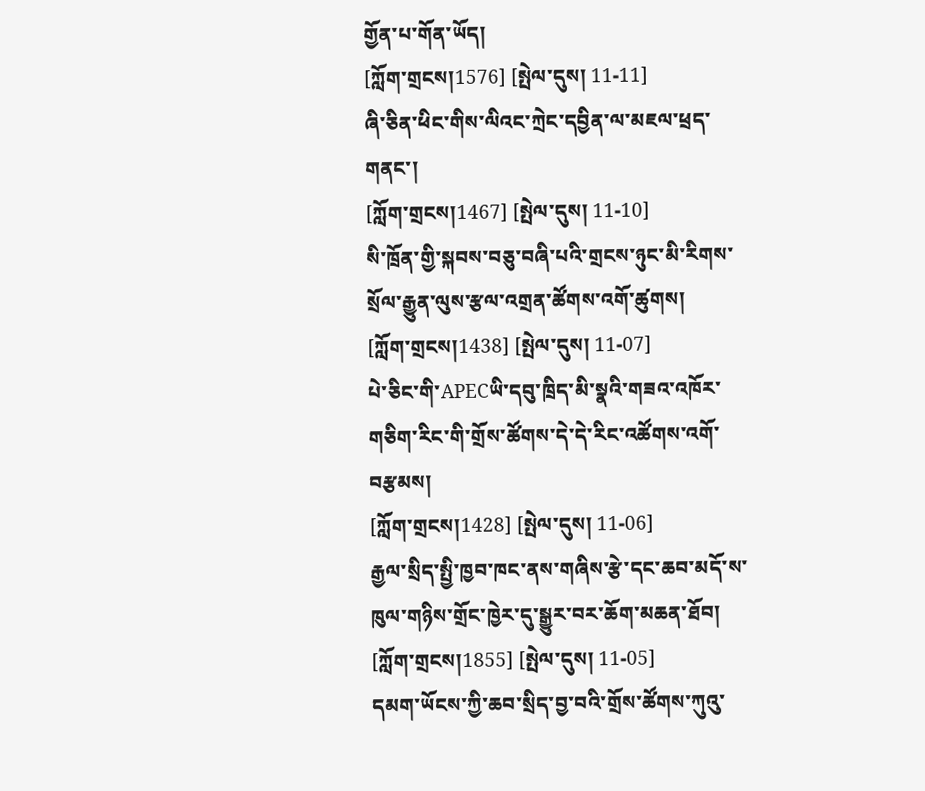གྱོན་པ་གོན་ཡོད།
[ཀློག་གྲངས།1576] [སྤེལ་དུས། 11-11]
ཞི་ཅིན་ཕིང་གིས་ལིའང་ཀྲེང་དབྱིན་ལ་མཇལ་ཕྲད་གནང་།
[ཀློག་གྲངས།1467] [སྤེལ་དུས། 11-10]
སི་ཁྲོན་གྱི་སྐབས་བཅུ་བཞི་པའི་གྲངས་ཉུང་མི་རིགས་སྲོལ་རྒྱུན་ལུས་རྩལ་འགྲན་ཚོགས་འགོ་ཚུགས།
[ཀློག་གྲངས།1438] [སྤེལ་དུས། 11-07]
པེ་ཅིང་གི་APECཡི་དབུ་ཁྲིད་མི་སྣའི་གཟའ་འཁོར་གཅིག་རིང་གི་གྲོས་ཚོགས་དེ་དེ་རིང་འཚོགས་འགོ་བརྩམས།
[ཀློག་གྲངས།1428] [སྤེལ་དུས། 11-06]
རྒྱལ་སྲིད་སྤྱི་ཁྱབ་ཁང་ནས་གཞིས་རྩེ་དང་ཆབ་མདོ་ས་ཁུལ་གཉིས་གྲོང་ཁྱེར་དུ་སྒྱུར་བར་ཆོག་མཆན་ཐོབ།
[ཀློག་གྲངས།1855] [སྤེལ་དུས། 11-05]
དམག་ཡོངས་ཀྱི་ཆབ་སྲིད་བྱ་བའི་གྲོས་ཚོགས་ཀུའུ་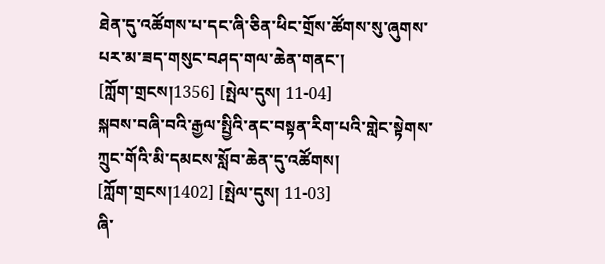ཐེན་དུ་འཚོགས་པ་དང་ཞི་ཅིན་ཕིང་གྲོས་ཚོགས་སུ་ཞུགས་པར་མ་ཟད་གསུང་བཤད་གལ་ཆེན་གནང་།
[ཀློག་གྲངས།1356] [སྤེལ་དུས། 11-04]
སྐབས་བཞི་བའི་རྒྱལ་སྤྱིའི་ནང་བསྟན་རིག་པའི་གླེང་སྟེགས་ཀྲུང་གོའི་མི་དམངས་སློབ་ཆེན་དུ་འཚོགས།
[ཀློག་གྲངས།1402] [སྤེལ་དུས། 11-03]
ཞི་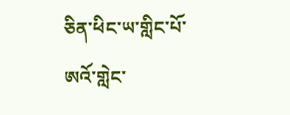ཅིན་ཕིང་ཡ་གླིང་པོ་ཨའོ་གླེང་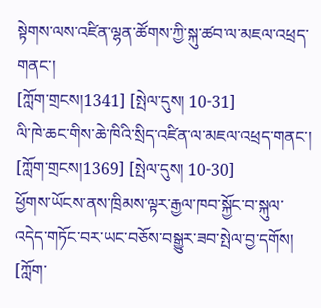སྟེགས་ལས་འཛིན་ལྷན་ཚོགས་ཀྱི་སྐུ་ཚབ་ལ་མཇལ་འཕྲད་གནང་།
[ཀློག་གྲངས།1341] [སྤེལ་དུས། 10-31]
ལི་ཁེ་ཆང་གིས་ཆེ་ཁིའི་སྲིད་འཛིན་ལ་མཇལ་འཕྲད་གནང་།
[ཀློག་གྲངས།1369] [སྤེལ་དུས། 10-30]
ཕྱོགས་ཡོངས་ནས་ཁྲིམས་ལྟར་རྒྱལ་ཁབ་སྐྱོང་བ་སྐུལ་འདེད་གཏོང་བར་ཡང་བཅོས་བསྒྱུར་ཟབ་སྤེལ་བྱ་དགོས།
[ཀློག་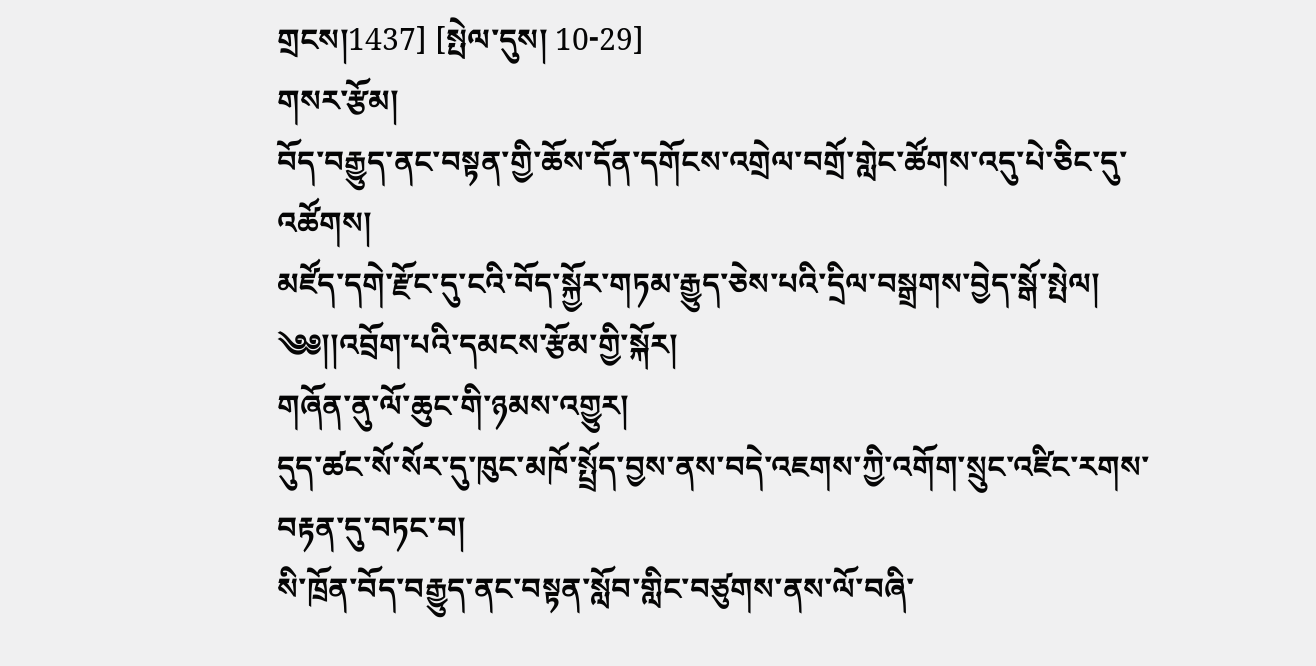གྲངས།1437] [སྤེལ་དུས། 10-29]
གསར་རྩོམ།
བོད་བརྒྱུད་ནང་བསྟན་གྱི་ཆོས་དོན་དགོངས་འགྲེལ་བགྲོ་གླེང་ཚོགས་འདུ་པེ་ཅིང་དུ་འཚོགས།
མཛོད་དགེ་རྫོང་དུ་ངའི་བོད་སྐྱོར་གཏམ་རྒྱུད་ཅེས་པའི་དྲིལ་བསྒྲགས་བྱེད་སྒོ་སྤེལ།
༄༅།།འབྲོག་པའི་དམངས་རྩོམ་གྱི་སྐོར།
གཞོན་ནུ་ལོ་ཆུང་གི་ཉམས་འགྱུར།
དུད་ཚང་སོ་སོར་དུ་ཁུང་མཁོ་སྤྲོད་བྱས་ནས་བདེ་འཇགས་ཀྱི་འགོག་སྲུང་འཛིང་རགས་བརྟན་དུ་བཏང་བ།
སི་ཁྲོན་བོད་བརྒྱུད་ནང་བསྟན་སློབ་གླིང་བཙུགས་ནས་ལོ་བཞི་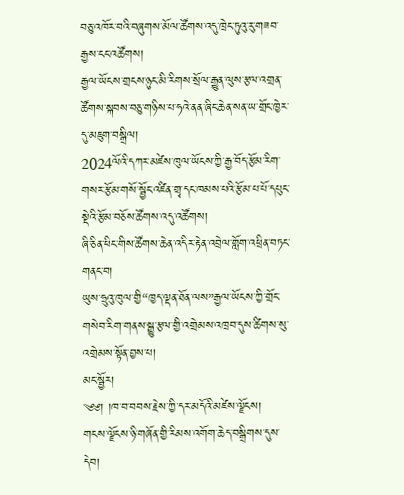བཅུ་འཁོར་བའི་བཞུགས་མོལ་ཚོགས་འདུ་ཁྲེང་ཏུའུ་རུ་གཟབ་རྒྱས་ངང་འཚོགས།
རྒྱལ་ཡོངས་གྲངས་ཉུང་མི་རིགས་སྲོལ་རྒྱུན་ལུས་རྩལ་འགྲན་ཚོགས་སྐབས་བཅུ་གཉིས་པ་ཧའེ་ནན་ཞིང་ཆེན་སན་ཡ་གྲོང་ཁྱེར་དུ་མཇུག་བསྒྲིལ།
2024ལོའི་དཀར་མཛེས་ཁུལ་ཡོངས་ཀྱི་རྒྱ་བོད་རྩོམ་རིག་གསར་རྩོམ་གསོ་སྦྱོང་འཛིན་གྲྭ་དང་ཁམས་པའི་རྩོམ་པ་པོ་དཔུང་སྡེའི་རྩོམ་བཅོས་ཚོགས་འདུ་འཚོགས།
ཞི་ཅིན་ཕིང་གིས་ཚོགས་ཆེན་འདིར་རྟེན་འབྲེལ་གློག་འཕྲིན་བཏང་གནང་བ།
ཡུས་ཧྲུའུ་ཁུལ་གྱི“ཁྱད་ལྡན་ཐོན་ལས”རྒྱལ་ཡོངས་ཀྱི་གྲོང་གསེབ་རིག་གནས་སྒྱུ་རྩལ་གྱི་འགྲེམས་འཁྲབ་དུས་ཚིགས་སུ་འགྲེམས་སྟོན་བྱས་པ།
མང་སྦྱོར།
༄༅། །ཁ་བ་བབས་རྗེས་ཀྱི་དར་མདོའི་མཛེས་ལྗོངས།
གངས་ལྗོངས་ཉི་གཞོན་གྱི་རིམས་འགོག་ཆེད་བསྒྲིགས་དུས་དེབ།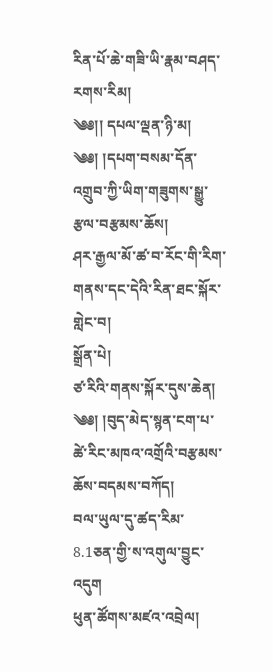རིན་པོ་ཆེ་གཟི་ཡི་རྣམ་བཤད་རགས་རིམ།
༄༅།། དཔལ་ལྡན་ཉི་མ།
༄༅། །དཔག་བསམ་དོན་འགྲུབ་ཀྱི་ཡིག་གཟུགས་སྒྱུ་རྩལ་བརྩམས་ཆོས།
ཤར་རྒྱལ་མོ་ཚ་བ་རོང་གི་རིག་གནས་དང་དེའི་རིན་ཐང་སྐོར་གླེང་བ།
སྒྲོན་པེ།
ཙ་རིའི་གནས་སྐོར་དུས་ཆེན།
༄༅། །བུད་མེད་སྙན་ངག་པ་ཚེ་རིང་མཁའ་འགྲོའི་བརྩམས་ཆོས་བདམས་བཀོད།
བལ་ཡུལ་དུ་ཚད་རིམ་8.1ཅན་གྱི་ས་འགུལ་བྱུང་འདུག
ཕུན་ཚོགས་མཛའ་འབྲེལ།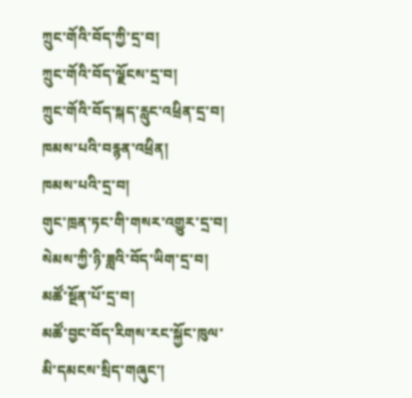ཀྲུང་གོའི་བོད་ཀྱི་དྲ་བ།
ཀྲུང་གོའི་བོད་ལྗོངས་དྲ་བ།
ཀྲུང་གོའི་བོད་སྐད་རླུང་འཕྲིན་དྲ་བ།
ཁམས་པའི་བརྙན་འཕྲིན།
ཁམས་པའི་དྲ་བ།
གུང་ཁྲན་ཏང་གི་གསར་འགྱུར་དྲ་བ།
སེམས་ཀྱི་ཉི་ཟླའི་བོད་ཡིག་དྲ་བ།
མཚོ་སྔོན་པོ་དྲ་བ།
མཚོ་བྱང་བོད་རིགས་རང་སྐྱོང་ཁུལ་མི་དམངས་སྲིད་གཞུང་།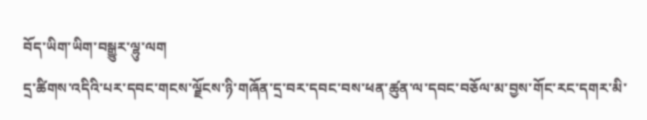བོད་ཡིག་ཡིག་བསྒྱུར་ལྷུ་ལག
དྲ་ཚིགས་འདིའི་པར་དབང་གངས་ལྗོངས་ཉི་གཞོན་དྲ་བར་དབང་བས་ཕན་ཚུན་ལ་དབང་བཅོལ་མ་བྱས་གོང་རང་དགར་མི་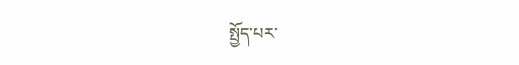སྤྱོད་པར་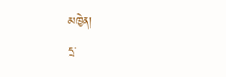མཁྱེན།
དྲ་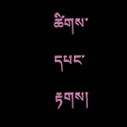ཚིགས་དཔང་རྟགས།